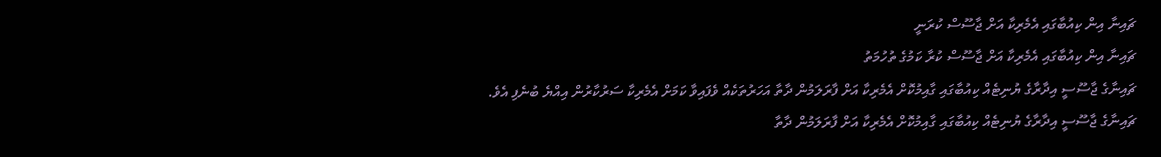ޗައިނާ އިން ކިއުބާގައި އެމެރިކާ އަށް ޖާސޫސް ކުރަނީ
ޗައިނާ އިން ކިއުބާގައި އެމެރިކާ އަށް ޖާސޫސް ކުރާ ކަމުގެ ތުހުމަތު
ޗައިނާގެ ޖާސޫސީ އިދާރާގެ ޔުނިޓެއް ކިއުބާގައި ގާއިމުކޮށް އެމެރިކާ އަށް ފާރަލަމުން ދާތާ އަހަރުތަކެއް ވެފައިވާ ކަމަށް އެމެރިކާ ސަރުކާރުން އިއްޔެ ބުނެފި އެވެ.
ޗައިނާގެ ޖާސޫސީ އިދާރާގެ ޔުނިޓެއް ކިއުބާގައި ގާއިމުކޮށް އެމެރިކާ އަށް ފާރަލަމުން ދާތާ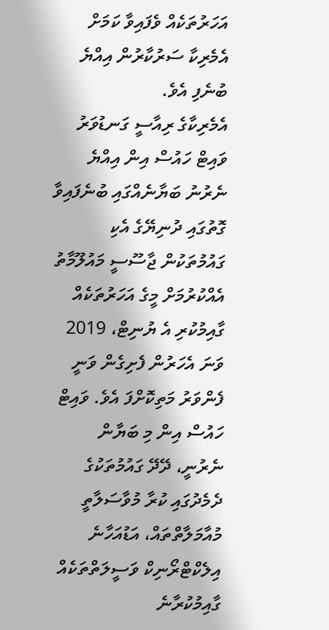އަހަރުތަކެއް ވެފައިވާ ކަމަށް އެމެރިކާ ސަރުކާރުން އިއްޔެ ބުނެފި އެވެ.
އެމެރިކާގެ ރިއާސީ ގަނޑުވަރު ވައިޓް ހައުސް އިން އިއްޔެ ނެރުނު ބަޔާނެއްގައި ބުނެފައިވާ ގޮތުގައި ދުނިޔޭގެ އެކި ގައުމުތަކުން ޖާސޫސީ މައުލޫމާތު އެއްކުރުމަށް މީގެ އަހަރުތަކެއް ގާއިމުކުރި އެ ޔުނިޓް، 2019 ވަނަ އެހަރުން ފެށިގެން ވަނީ ފެންވަރު މަތިކޮށްފަ އެވެ. ވައިޓް ހައުސް އިން މި ބަޔާން ނެރުނީ، ދޭދޭ ގައުމުތަކުގެ ދެމެދުގައި ކުރާ މުވާސަލާތީ މުއާމަލާތްތައް، އަޑުއަހާނެ އިލެކްޓްރޯނިކް ވަސީލަތްތަކެއް ގާއިމުކުރާނެ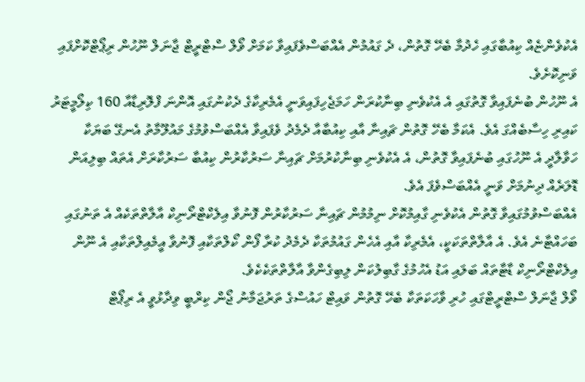އެކުވެންޏެއް ކިއުބާގައި ހެދުމާ ބެހޭ ގޮތުން، ދެ ގައުމުން އެއްބަސްވެފައިވާ ކަމަށް ވޯލް ސްޓްރީޓް ޖާނަލް ނޫހުން ރިޕޯޓްކޮށްފައި ވަނިކޮށެވެ.
އެ ނޫހުން ބުނެފައިވާ ގޮތުގައި އެ އެކުވެނި ބިނާކުރަން ހަމަޖެހިފައިވަނީ އެމެރިކާގެ ދެކުނުގައި އޮންނަ ފްލޮރިޑާއާ 160 ކިލޯމީޓަރު ކައިރި ހިސާބެއްގަ އެވެ. އެކަމާ ބެހޭ ގޮތުން ޗައިނާ އާއި ކިއުބާއާ ދެމެދު ވެފައިވާ އެއްބަސްވުމުގެ މައުލޫމާތު އެނގޭ ބަޔަކާ ހަވާލާދީ އެ ނޫހުގައި ބުނެފައިވާ ގޮތުން، އެ އެކުވެނި ބިނާކުރުމަށް ޗައިނާ ސަރުކާރުން ކިއުބާ ސަރުކާރަށް އެތައް ބިލިއަން ޑޮލަރެއް ދިނުމަށް ވަނީ އެއްބަސްވެފަ އެވެ.
އެއްބަސްވުމުގައިވާ ގޮތުން އެކުވެނި ގާއިމުކޮށް ނިމުމުން ޗައިނާ ސަރުކާރުން ފޮނުވާ އިލެކްޓްރޯނިކް އާލާތްތަކެއް އެ ތަނުގައި ބަހައްޓާނެ އެވެ. އެ އާލާތްތަކަކީ، އެމެރިކާ އާއި އެހެން ގައުމުތަކާ ދެމެދު ކުރާ ފޯން ކޯލްތަކާއި ފޮނުވާ އީމެއިލްތަކާއި އެ ނޫން އިލެކްޓްރޯނިކް ޑާޓާތައް ބަލައި އަޑު އެހުމުގެ ގާބިލުކަން ލިބިގެންވާ އާލާތްތަކެކެވެ.
ވޯލް ޖާނަލް ސްޓްރީޓްގައި ހުރި ވާހަކަތަކާ ބެހޭ ގޮތުން ވައިޓް ހައުސްގެ ތަރުޖަމާނު ޖޯން ކިރްބީ ވިދާޅުވީ އެ ރިޕޯޓް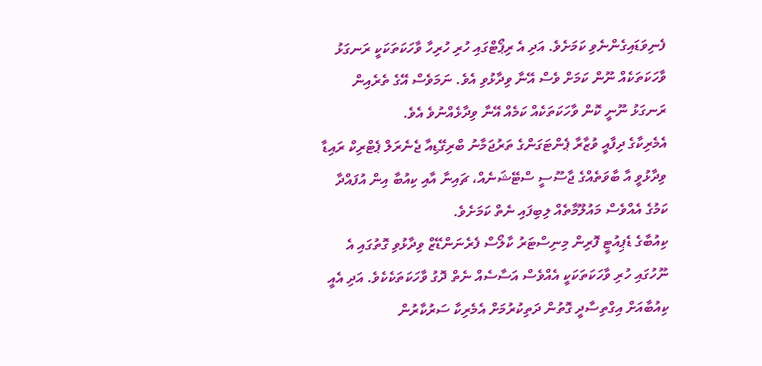ފެނިވަޑައިގެންނެވި ކަމަށެވެ. އަދި އެ ރިޕޯޓްގައި ހުރި ހުރިހާ ވާހަކަތަކަކީ ރަނގަޅު ވާހަކަތަކެއް ނޫން ކަމަށް ވެސް އޭނާ ވިދާޅުވި އެވެ. ނަމަވެސް އޭގެ ތެރެއިން ރަނގަޅު ނޫނީ ކޮން ވާހަކަތަކެއް ކަމެއް އޭނާ ވިދާޅެއްނުވެ އެވެ.
އެމެރިކާގެ ދިފާއީ ވުޒާރާ ޕެންޓަގަންގެ ތަރުޖަމާނު ބްރިގޭޑިއާ ޖެނެރަލް ޕެޓްރިކް ރައިޑާ ވިދާޅުވީ އާ ބާވަތެއްގެ ޖާސޫސީ ސްޓޭޝަނެއް، ޗައިނާ އާއި ކިއުބާ އިން އުފައްދާ ކަމުގެ އެއްވެސް މައުލޫމާތެއް ލިބިފައި ނެތް ކަމަށެވެ.
ކިއުބާގެ ޑެޕިއުޓީ ފޮރިން މިނިސްޓަރު ކާލޯސް ފެރެނަންޑޭޒް ވިދާޅުވި ގޮތުގައި އެ ނޫހުގައި ހުރި ވާހަކަތަކަކީ އެއްވެސް އަސާސެއް ނެތް ދޮގު ވާހަކަތަކެކެވެ. އަދި އެއީ ކިއުބާއަށް އިގްތިސާދީ ގޮތުން ދަތިކުރުމަށް އެމެރިކާ ސަރުކާރުން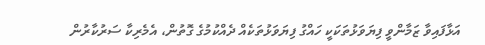އަޅާފައިވާ ޒަމާންވީ ފިޔަވަޅުތަކަކީ ހައްގު ފިޔަވަޅުތަކެއް ދެއްކުމުގެ ގޮތުން، އެމެރިކާ ސަރުކާރުން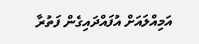އަމިއްލައަށް އުފައްދައިގެން ފަތުރާ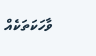ވާހަކަތަކެއް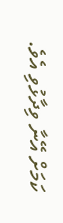ކަމަށް އޭނާ ވިދާޅުވި އެވެ.